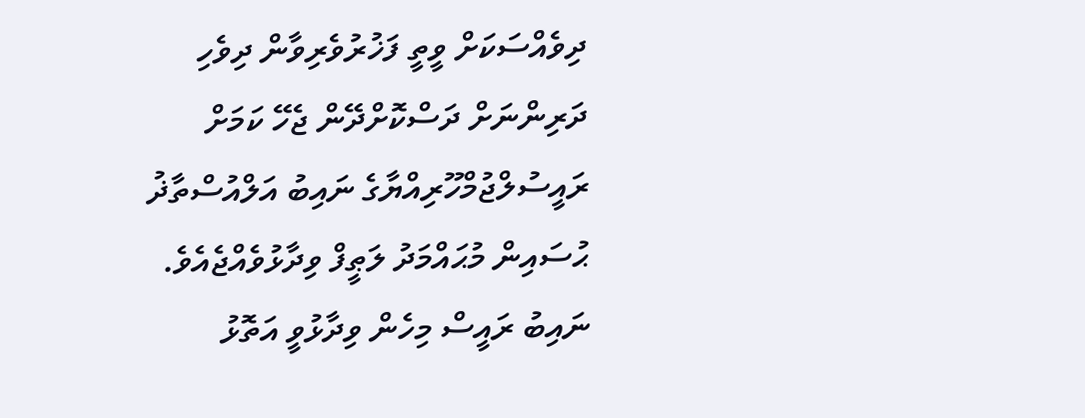ދިވެއްސަކަށް ވީތީ ފަޚުރުވެރިވާން ދިވެހި ދަރިންނަށް ދަސްކޮށްދޭން ޖެހޭ ކަމަށް ރައީސުލްޖުމްހޫރިއްޔާގެ ނައިބު އަލްއުސްތާޛު ޙުސައިން މުޙައްމަދު ލަޠީފް ވިދާޅުވެއްޖެއެވެ. ނައިބު ރައީސް މިހެން ވިދާޅުވީ އަތޮޅު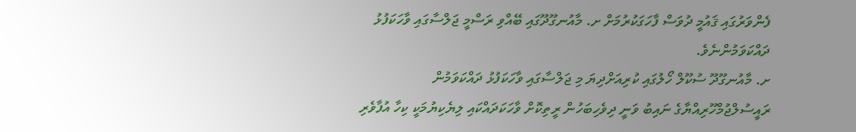ފެންވަރުގައި ޤައުމީ ދުވަސް ފާހަގަކުރުމަށް ށ. މާއުނގޫދޫގައި ބޭއްވި ރަސްމީ ޖަލްސާގައި ވާހަކަފުޅު ދައްކަވަމުންނެވެ.
ށ. މާއުނގޫދޫ ސުކޫލް ހޯލުގައި ކުރިއަށްދިޔަ މި ޖަލްސާގައި ވާހަކަފުޅު ދައްކަވަމުން ރައީސުލްޖުމްހޫރިއްޔާގެ ނައިބު ވަނީ ދިވެހިބަހުން ރީތިކޮށް ވާހަކަދައްކައި ލިޔެކިޔުމަކީ ކިހާ އުފާވެރި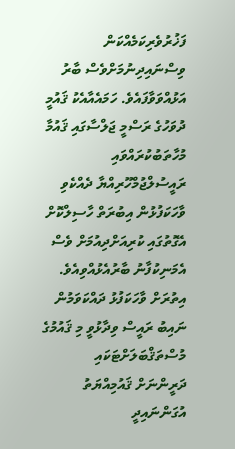ފަޚުރުވެރިކަމެއްކަން ވިސްނައިދިނުމަށްވެސް ބާރު އަޅުއްވަވާފައެވެ. ހަމައެއާއެކު ޤައުމީ ދުވަހުގެ ރަސްމީ ޖަލްސާގައި ޤައުމާ މުހާތަބުކުރައްވައި ރައީސުލްޖުމްހޫރިއްޔާ ދެއްކެވި ވާހަކަފުޅުން އިބުރަތް ހާސިލްކޮށް އެގޮތުގައި ކުރިއަށްދިއުމަށް ވެސް އެމަނިކުފާނު ބާރުއެޅުއްވިއެވެ.
އިތުރަށް ވާހަކަފުޅު ދައްކަވަމުން ނައިބު ރައީސް ވިދާޅުވީ މި ޤައުމުގެ މުސްތަޤްބަލަށްޓަކައި ދަރީންނަށް ޤައުމިއްޔަތު އުގަންނައިދީ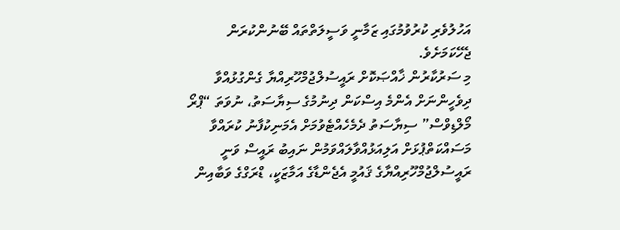އަހުލުވެރި ކުރުވުމުގައި ޒަމާނީ ވަސީލަތްތައް ބޭނުންކުރަން ޖެހޭކަމަށެވެ.
މި ސަރުކާރުން ޚާއްޞަކޮށް ރައީސުލްޖުމްހޫރިއްޔާ ގެންގުޅުއްވާ ދިވެހީންނަށް އެންމެ އިސްކަން ދިނުމުގެ ސިޔާސަތު، ނުވަތަ “ޕްރޯ މޯލްޑިވްސް” ސިޔާސަތު ދެމެހެއްޓެވުމަށް އެމަނިކުފާނު ކުރައްވާ މަސައްކަތްޕުޅަށް އަލިއަޅުއްވާލައްވަމުން ނައިބު ރައީސް ވަނީ ރައީސުލްޖުމްހޫރިއްޔާގެ ޤައުމީ އެޖެންޑާގެ އަމާޒަކީ، ޑްރަގްގެ ވަބާއިން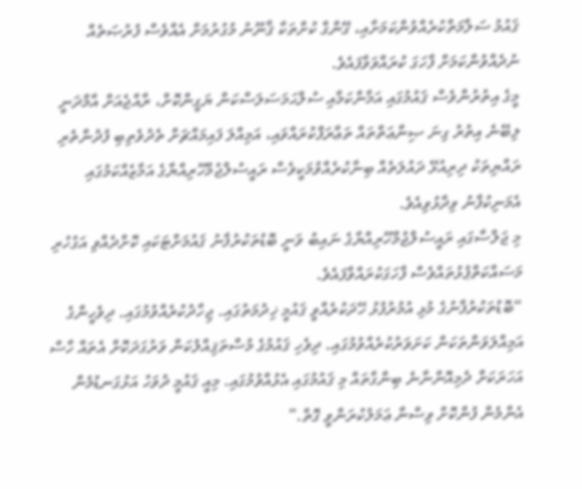ޤައުމު ސަލާމަތްކުރެއްވުންކަމަށާއި، ގޭންގް ކުށްތަކާ ޤާނޫނު މުގުރުމަށް އެއްވެސް ފުރުޞަތެއް ނުދެއްވުންކަމަށް ފާހަގަ ކުރައްވަވާފައެވެ.
މީގެ އިތުރުންވެސް ޤައުމުގައި އަމާންކަމާއި ސުލްޙަމަސަލަސްކަން ޔަގީންކޮށް، ރާއްޖެއަށް އާމްދަނީ ލިބޭނެ އިތުރު ގިނަ ޞިނާޢަތްތައް ތަޢާރަފްކުރައްވައި، އަމިއްލަ ފައިމައްޗަށް ތެދުވެތިބި ފުދުންތެރި ރައްޔިތަކު ދިރިއުޅޭ ދައުލަތެއް ބިނާކުރެއްވުމަކީވެސް ރައީސުލްޖުމްހޫރިއްޔާގެ އަމާޒެއްކަމުގައި އެމަނިކުފާނު ވިދާޅުވިއެވެ.
މި ޖަލްސާގައި ރައީސުލްޖުމްހޫރިއްޔާގެ ނައިބު ވަނީ ބޮޑުތަކުރުފާނު ޤައުމަށްޓަކައި ކޮށްދެއްވި އަގުހުރި މަސައްކަތްޕުޅުތައްވެސް ފާހަގަކުރައްވާފައެވެ.
“ބޮޑުތަކުރުފާނުގެ މުޅި އުމުރުފުޅު ހޭދަކުރެއްވީ ޤައުމީ ޚިދުމަތުގައި. ޖިހާދުކުރެއްވުމުގައި. ދިވެހީންގެ އަމިއްލަވަންތަކަން ކަށަވަރުކުރެއްވުމުގައި. ދިވެހި ޤައުމުގެ މުސްތަޤިއްލުކަން ވަރުގަދަކޮށް އެތައް ހާސް އަހަރަކަށް ދެމިއޮންނާނެ ބިންގާތައް މި ޤައުމުގައި އެޅުއްވުމުގައި. މިއީ ޤައުމީ ދުވަހު އަޅުގަނޑުމެން އެންމެން ފުންކޮށް ވިސްނާ ޢަމަލުކުރަންވީ ގޮތް.”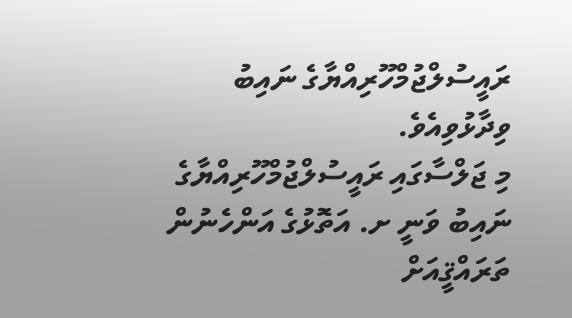ރައީސުލްޖުމްހޫރިއްޔާގެ ނައިބު ވިދާޅުވިއެވެ.
މި ޖަލްސާގައި ރައީސުލްޖުމްހޫރިއްޔާގެ ނައިބު ވަނީ ށ. އަތޮޅުގެ އަންހެނުން ތަރައްޤީއަށް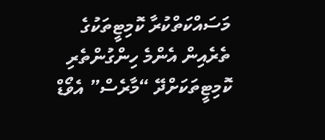މަސައްކަތްކުރާ ކޮމިޓީތަކުގެ ތެރެއިން އެންމެ ހިންގުންތެރި ކޮމިޓީތަކަށްދޭ “މާރެސް” އެވޯޑް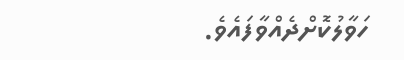ހަވާލުކޮށްދެއްވާފައެވެ.